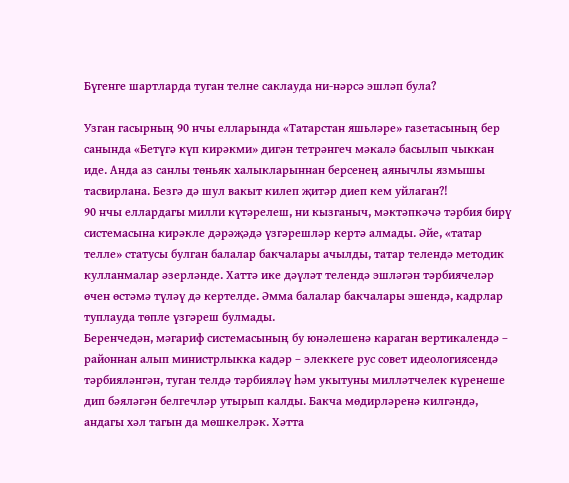Бүгенге шартларда туган телне саклауда ни-нәрсә эшләп була?

Узган гасырның 90 нчы елларында «Татарстан яшьләре» газетасының бер санында «Бетүгә күп кирәкми» дигән тетрәнгеч мәкалә басылып чыккан иде. Анда аз санлы төньяк халыкларыннан берсенең аянычлы язмышы тасвирлана. Безгә дә шул вакыт килеп җитәр диеп кем уйлаган?!
90 нчы еллардагы милли күтәрелеш, ни кызганыч, мәктәпкәчә тәрбия бирү системасына кирәкле дәрәҗәдә үзгәрешләр кертә алмады. Әйе, «татар телле» статусы булган балалар бакчалары ачылды, татар телендә методик кулланмалар әзерләнде. Хаттә ике дәүләт телендә эшләгән тәрбиячеләр өчен өстәмә түләү дә кертелде. Әмма балалар бакчалары эшендә, кадрлар туплауда төпле үзгәреш булмады.
Беренчедән, мәгариф системасының бу юнәлешенә караган вертикалендә – районнан алып министрлыкка кадәр – элеккеге рус совет идеологиясендә тәрбияләнгән, туган телдә тәрбияләү һәм укытуны милләтчелек күренеше дип бәяләгән белгечләр утырып калды. Бакча мөдирләренә килгәндә, андагы хәл тагын да мөшкелрәк. Хәтта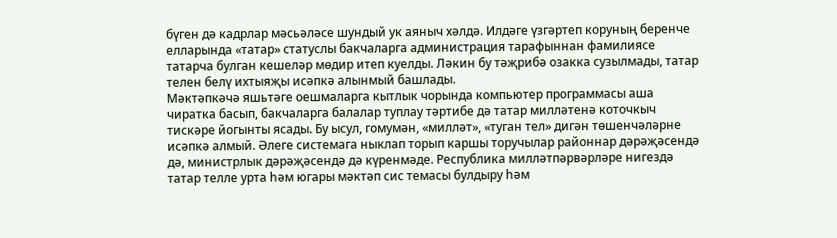бүген дә кадрлар мәсьәләсе шундый ук аяныч хәлдә. Илдәге үзгәртеп коруның беренче елларында «татар» статуслы бакчаларга администрация тарафыннан фамилиясе татарча булган кешеләр мөдир итеп куелды. Ләкин бу тәҗрибә озакка сузылмады, татар телен белү ихтыяҗы исәпкә алынмый башлады.
Мәктәпкәчә яшьтәге оешмаларга кытлык чорында компьютер программасы аша чиратка басып, бакчаларга балалар туплау тәртибе дә татар милләтенә коточкыч тискәре йогынты ясады. Бу ысул, гомумән, «милләт», «туган тел» дигән төшенчәләрне исәпкә алмый. Әлеге системага ныклап торып каршы торучылар районнар дәрәҗәсендә дә, министрлык дәрәҗәсендә дә күренмәде. Республика милләтпәрвәрләре нигездә татар телле урта һәм югары мәктәп сис темасы булдыру һәм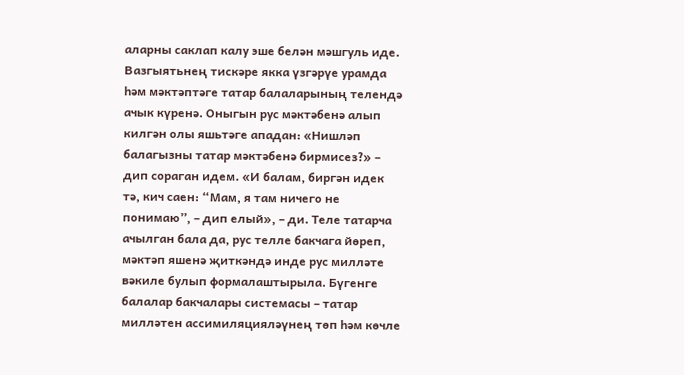аларны саклап калу эше белән мәшгуль иде.
Вазгыятьнең тискәре якка үзгәрүе урамда һәм мәктәптәге татар балаларының телендә ачык күренә. Оныгын рус мәктәбенә алып килгән олы яшьтәге ападан: «Нишләп балагызны татар мәктәбенә бирмисез?» – дип сораган идем. «И балам, биргән идек тә, кич саен: “Мам, я там ничего не понимаю”, – дип елый», – ди. Теле татарча ачылган бала да, рус телле бакчага йөреп, мәктәп яшенә җиткәндә инде рус милләте вәкиле булып формалаштырыла. Бүгенге балалар бакчалары системасы – татар милләтен ассимиляцияләүнең төп һәм көчле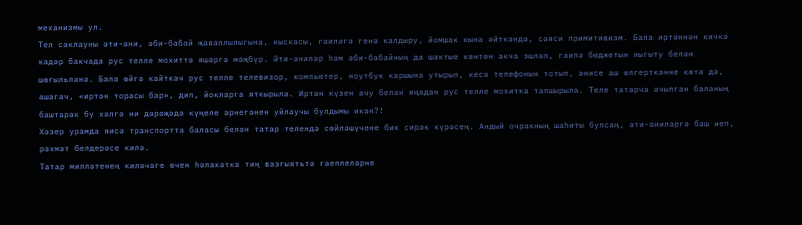механизмы ул.
Тел саклауны әти-әни, әби-бабай җаваплылыгына, кыскасы, гаиләгә генә калдыру, йомшак кына әйткәндә, сәяси примитивизм. Бала иртәннән кичкә кадәр бакчада рус телле мохиттә яшәргә мәҗбүр. Әти-әниләр һәм әби-бабайның да шактые көнтөн акча эшләп, гаилә бюджетын ныгыту белән шөгыльләнә. Бала өйгә кайткач рус телле телевизор, компьютер, ноутбук каршына утырып, кесә телефонын тотып, әнисе аш өлгерткәнне көтә дә, ашагач, «иртән торасы бар», дип, йокларга яткырыла. Иртән күзен ачу белән яңадан рус телле мохитка тапшырыла. Теле татарча ачылган баланың баштарак бу хәлгә ни дәрәҗәдә күңеле әрнегәнен уйлаучы булдымы икән?!
Хәзер урамда яисә транспортта баласы белән татар телендә сөйләшүчене бик сирәк күрәсең. Андый очракның шаһиты булсаң, әти-әниләргә баш иеп, рәхмәт белдерәсе килә.
Татар милләтенең киләчәге өчен һәлакәткә тиң вазгыятьтә гаеплеләрне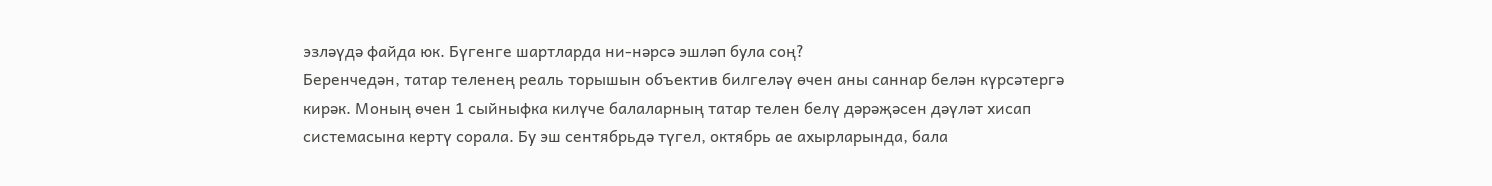эзләүдә файда юк. Бүгенге шартларда ни-нәрсә эшләп була соң?
Беренчедән, татар теленең реаль торышын объектив билгеләү өчен аны саннар белән күрсәтергә кирәк. Моның өчен 1 сыйныфка килүче балаларның татар телен белү дәрәҗәсен дәүләт хисап системасына кертү сорала. Бу эш сентябрьдә түгел, октябрь ае ахырларында, бала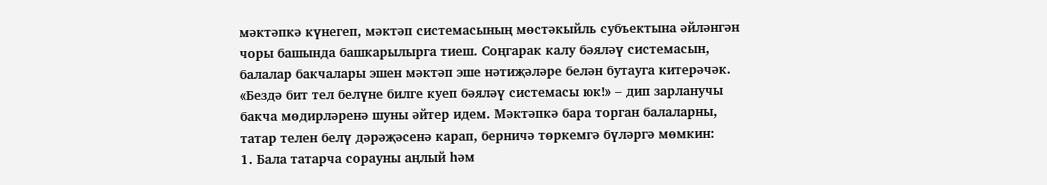мәктәпкә күнегеп, мәктәп системасының мөстәкыйль субъектына әйләнгән чоры башында башкарылырга тиеш. Соңгарак калу бәяләү системасын, балалар бакчалары эшен мәктәп эше нәтиҗәләре белән бутауга китерәчәк.
«Бездә бит тел белүне билге куеп бәяләү системасы юк!» – дип зарланучы бакча мөдирләренә шуны әйтер идем. Мәктәпкә бара торган балаларны, татар телен белү дәрәҗәсенә карап, берничә төркемгә бүләргә мөмкин:
1. Бала татарча сорауны аңлый һәм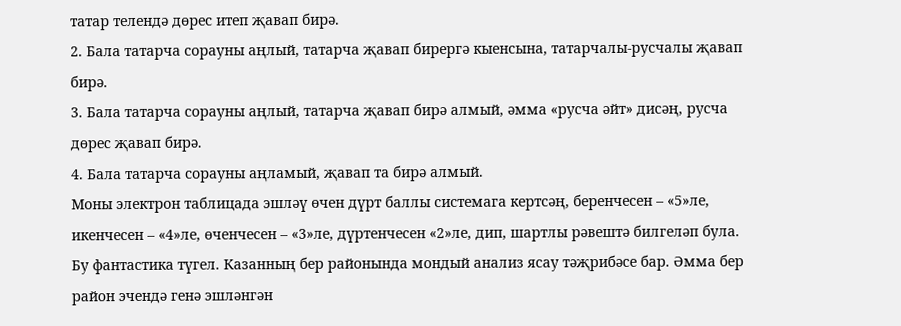татар телендә дөрес итеп җавап бирә.
2. Бала татарча сорауны аңлый, татарча җавап бирергә кыенсына, татарчалы-русчалы җавап бирә.
3. Бала татарча сорауны аңлый, татарча җавап бирә алмый, әмма «русча әйт» дисәң, русча дөрес җавап бирә.
4. Бала татарча сорауны аңламый, җавап та бирә алмый.
Моны электрон таблицада эшләү өчен дүрт баллы системага кертсәң, беренчесен – «5»ле, икенчесен – «4»ле, өченчесен – «3»ле, дүртенчесен «2»ле, дип, шартлы рәвештә билгеләп була.
Бу фантастика түгел. Казанның бер районында мондый анализ ясау тәҗрибәсе бар. Әмма бер район эчендә генә эшләнгән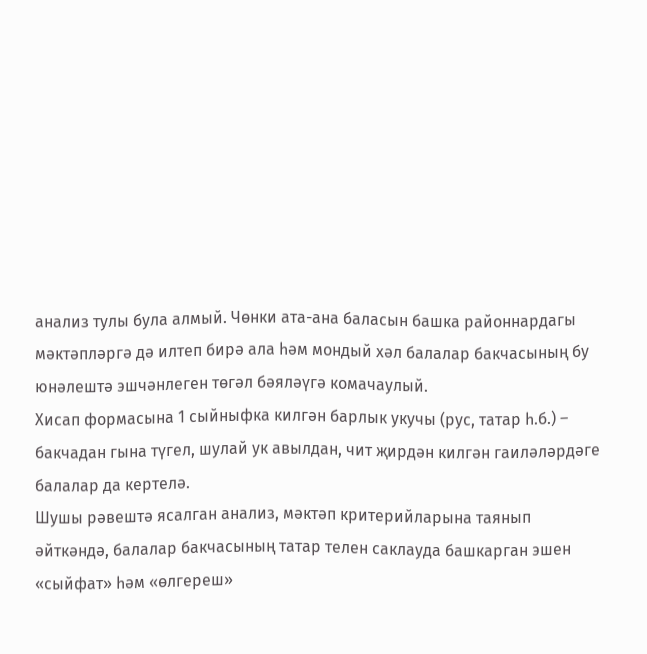анализ тулы була алмый. Чөнки ата-ана баласын башка районнардагы мәктәпләргә дә илтеп бирә ала һәм мондый хәл балалар бакчасының бу юнәлештә эшчәнлеген төгәл бәяләүгә комачаулый.
Хисап формасына 1 сыйныфка килгән барлык укучы (рус, татар һ.б.) – бакчадан гына түгел, шулай ук авылдан, чит җирдән килгән гаиләләрдәге балалар да кертелә.
Шушы рәвештә ясалган анализ, мәктәп критерийларына таянып әйткәндә, балалар бакчасының татар телен саклауда башкарган эшен «сыйфат» һәм «өлгереш»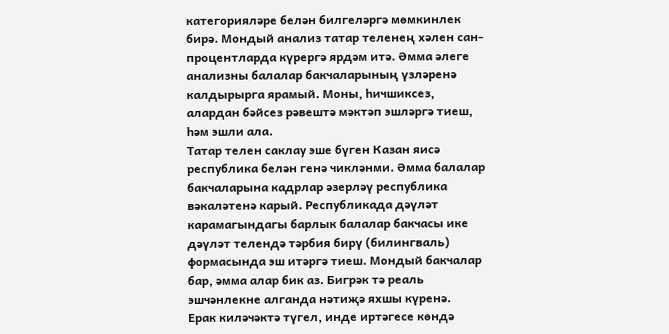категорияләре белән билгеләргә мөмкинлек бирә. Мондый анализ татар теленең хәлен сан-процентларда күрергә ярдәм итә. Әмма әлеге анализны балалар бакчаларының үзләренә калдырырга ярамый. Моны, һичшиксез, алардан бәйсез рәвештә мәктәп эшләргә тиеш, һәм эшли ала.
Татар телен саклау эше бүген Казан яисә республика белән генә чикләнми. Әмма балалар бакчаларына кадрлар әзерләү республика вәкаләтенә карый. Республикада дәүләт карамагындагы барлык балалар бакчасы ике дәүләт телендә тәрбия бирү (билингваль) формасында эш итәргә тиеш. Мондый бакчалар бар, әмма алар бик аз. Бигрәк тә реаль эшчәнлекне алганда нәтиҗә яхшы күренә.
Ерак киләчәктә түгел, инде иртәгесе көндә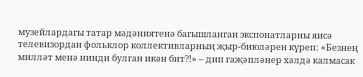музейлардагы татар мәдәниятенә багышланган экспонатларны яисә телевизордан фольклор коллективларның җыр-биюләрен күреп: «Безнең милләт менә нинди булган икән бит?!» – дип гаҗәпләнер хәлдә калмасак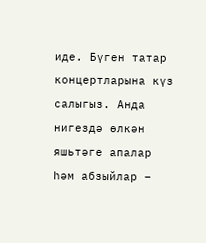иде. Бүген татар концертларына күз салыгыз. Анда нигездә өлкән яшьтәге апалар һәм абзыйлар –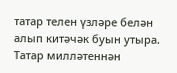татар телен үзләре белән алып китәчәк буын утыра.
Татар милләтеннән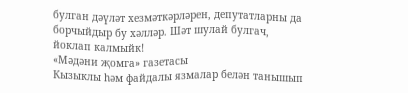булган дәүләт хезмәткәрләрен, депутатларны да борчыйдыр бу хәлләр. Шәт шулай булгач, йоклап калмыйк!
«Мәдәни җомга» газетасы
Кызыклы һәм файдалы язмалар белән танышып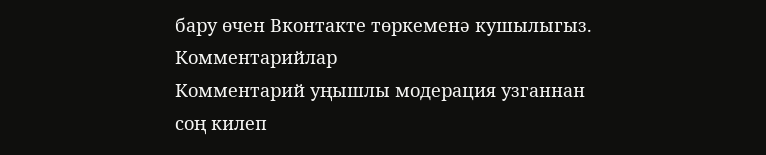бару өчен Вконтакте төркеменә кушылыгыз.
Комментарийлар
Комментарий уңышлы модерация узганнан соң килеп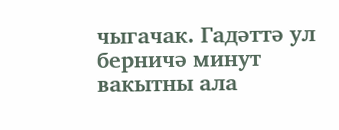чыгачак. Гадәттә ул берничә минут вакытны ала